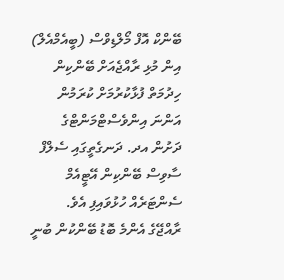ބޭންކް އޮފް މޯލްޑިވްސް (ބީއެމްއެލް) އިން މުޅި ރާއްޖެއަށް ބޭންކިން ހިދުމަތް ފުޅާކުރުމަށް ކުރަމުން އަންނަ އިންވެސްޓްމަންޓްގެ ދަށުން އދ. ދަނގެތީގައި ސެލްފް ސާވިސް ބޭންކިން އޭޓީއެމް ސެންޓަރެއް ހުޅުވައިފި އެވެ.
ރާއްޖޭގެ އެންމެ ބޮޑު ބޭންކުން ބުނީ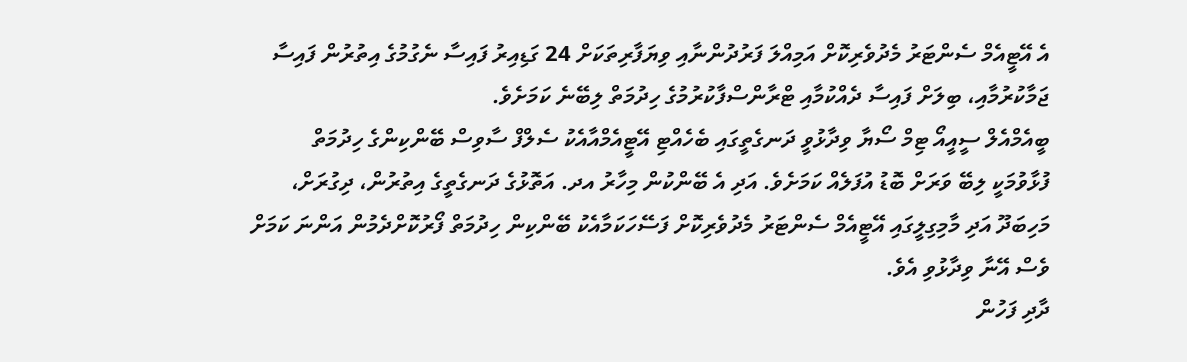އެ އޭޓީއެމް ސެންޓަރު މެދުވެރިކޮށް އަމިއްލަ ފަރުދުންނާއި ވިޔަފާރިތަކަށް 24 ގަޑިއިރު ފައިސާ ނެގުމުގެ އިތުރުން ފައިސާ ޖަމާކުރުމާއި، ބިލަށް ފައިސާ ދެއްކުމާއި ޓްރާންސްފާކުރުމުގެ ހިދުމަތް ލިބޭނެ ކަމަށެވެ.
ބީއެމްއެލް ސީއީއޯ ޓިމް ސޯޔާ ވިދާޅުވީ ދަނގެތީގައި ބެހެއްޓި އޭޓީއެމްއާއެކު ސެލްފް ސާވިސް ބޭންކިންގެ ހިދުމަތް ފުޅާވުމަކީ ލިބޭ ވަރަށް ބޮޑު އުފަލެއް ކަމަށެވެ. އަދި އެ ބޭންކުން މިހާރު އދ. އަތޮޅުގެ ދަނގެތީގެ އިތުރުން، ދިގުރަށް، މަހިބަދޫ އަދި މާމިގިލީގައި އޭޓީއެމް ސެންޓަރު މެދުވެރިކޮށް ފަސޭހަކަމާއެކު ބޭންކިން ހިދުމަތް ފޯރުކޮށްދެމުން އަންނަ ކަމަށް ވެސް އޭނާ ވިދާޅުވި އެވެ.
ދާދި ފަހުން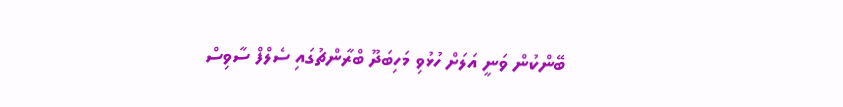ބޭންކުން ވަނީ އަލަށް ހުޅުވި މަހިބަދޫ ބްރާންޗުގައި ސެލްފް ސާވިސް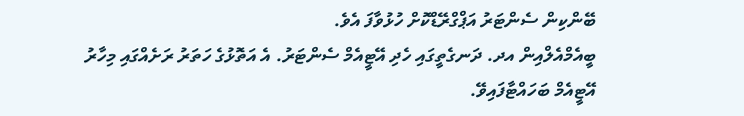ބޭންކިން ސެންޓަރު އަޕްގްރޭޑްކޮށް ހުޅުވާފަ އެވެ.
ބީއެމްއެލްއިން އދ. ދަނގެތީގައި ހެދި އޭޓީއެމް ސެންޓަރު. އެ އަތޮޅުގެ ހަތަރު ރަށެއްގައި މިހާރު އޭޓީއެމް ބަހައްޓާފައިވޭ.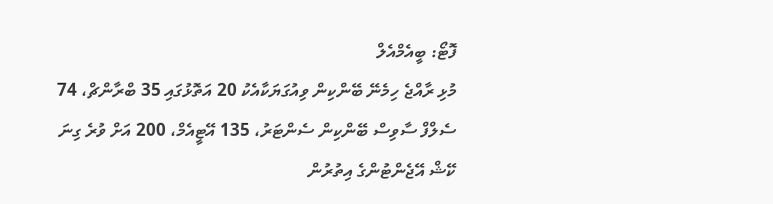ފޮޓޯ: ބީއެމްއެލް
މުޅި ރާއްޖެ ހިމެނޭ ބޭންކިން ވިއުގަޔަކާއެކު 20 އަތޮޅުގައި 35 ބްރާންޗް، 74 ސެލްފް ސާވިސް ބޭންކިން ސެންޓަރު، 135 އޭޓީއެމް، 200 އަށް ވުރެ ގިނަ ކޭޝް އޭޖެންޓުންގެ އިތުރުން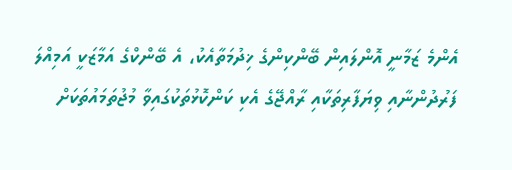އެންމެ ޒަމާނީ އޮންލައިން ބޭންކިންގެ ޚިދުމަތާއެކު، އެ ބޭންކްގެ އަމާޒަކީ އަމިއްލަ ފަރުދުންނާއި ވިޔަފާރިތަކާއި ރާއްޖޭގެ އެކި ކަންކޮޅުތަކުގައިވާ މުޖުތަމައުތަކަށް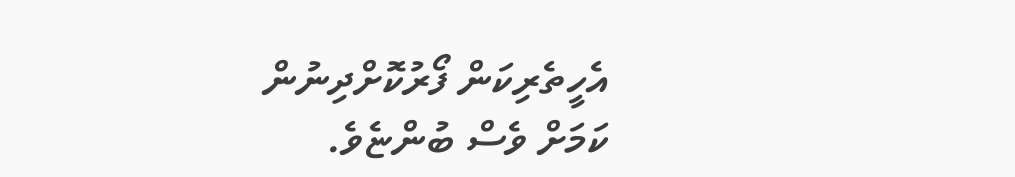އެހީތެރިކަން ފޯރުކޮށްދިނުން ކަމަށް ވެސް ބުންޏެވެ.